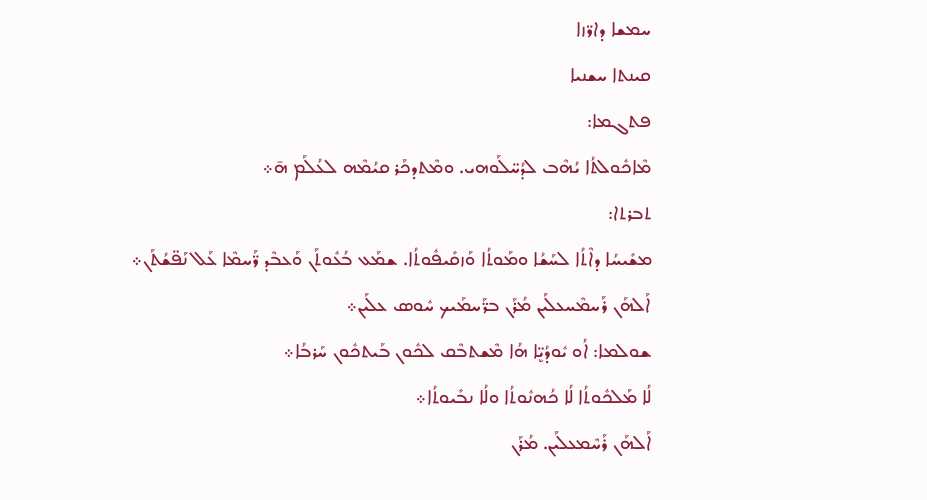ܚܡܫܐ ܕܐܪ̈ܙܐ
ܩܝܢܬܐ ܚܫܢܝܐ
ܦܬܓܡܐ:
ܡܶܐܟܽܘܠܬܳܐ ܝܳܗܶܒ ܠܕܳܚ̈ܠܰܘܗܝ. ܘܡܶܬܕܟܰܪ ܩܝܳܡܶܗ ܠܥܳܠܰܡ ܗ̄܀
ܬܒܪܬ‌ܐ:
ܡܫܺܝܚܳܐ ܕܐܶܬܳܐ ܠܚܰܫܳܐ ܘܡܰܘܬܳܐ ܘܰܙܩܺܝܦܽܘܬܳܐ. ܫܡܰܥ ܒܳܥܽܘܬܰܢ ܘܰܥܒܶܕ ܪ̈ܰܚܡܶܐ ܥܰܠ ܢܰܦ̈ܫܳܬܰܢ܀
ܐܰܠܗܰܢ ܪܰܚܡܶܚܥܠܰܝܢ ܡܳܪܰܢ ܒܪ̈ܰܚܡܰܝܟ ܚܽܘܣ ܥܠܰܝܢ܀
ܫܘܠܡܐ: ܐܳܘ ܝܽܘܕܳܝܷ̈ܐ ܗܳܐ ܡܶܫܬܒܶܩ ܠܟܽܘܢ ܒܰܝܬܟܽܘܢ ܚܰܪܒܳܐ܀
ܠܳܐ ܡܰܠܟܽܘܬܳܐ ܠܳܐ ܟܳܗܢܽܘܬܳܐ ܘܠܳܐ ܢܒܺܝܘܬܳܐ܀
ܐܰܠܗܰܢ ܪܰܚܶܡܥܠܰܝܢ. ܡܳܪܰܢ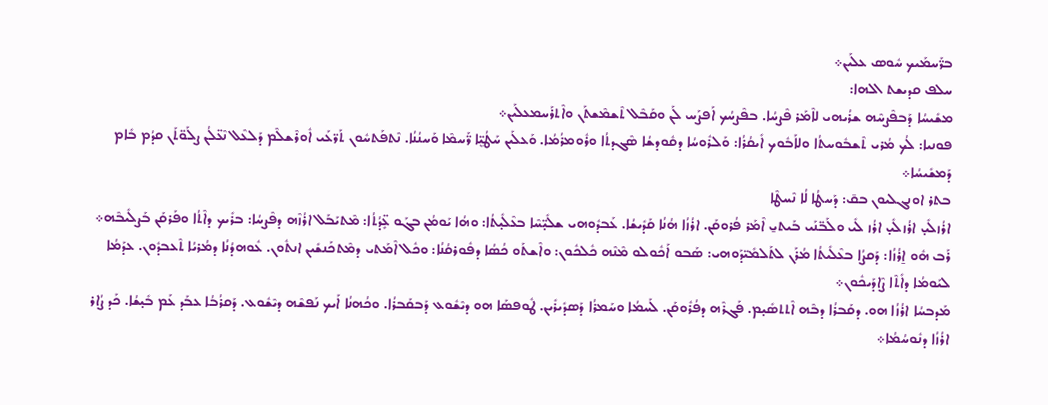ܒܪ̈ܰܚܡܰܝܟ ܚܽܘܣ ܥܠܰܝܢ܀
ܚܠܦ ܩܕܝܫܬ ܐܠܗܐ:
ܡܫܺܝܚܳܐ ܕܰܒܦܶܨܚܶܗ ܫܪܳܝܗܝ ܠܐܶܡܰܪ ܦܶܨܚܳܐ. ܒܦܶܨܚܳܟ ܐܰܦܨܰܚ ܠܰܢ ܘܩܰܒܶܠ ܬܶܫܡܶܫܬܰܢ ܘܐܶܬܪܰܚܡܥܠܰܝܢ܀
ܦܘܢܝܐ: ܠܳܟ ܡܳܪܝ ܬܶܫܒܽܘܚܬܳܐ ܘܠܐܰܒܽܘܟ ܐܺܝܩܳܪܳܐ: ܘܰܠܪܽܘܚܳܐ ܕܩܽܘܕܫܳܐ ܣܶܓܕܬܳܐ ܘܪܽܘܡܪܳܡܳܐ. ܘܰܥܠܰܝܢ ܚܰܛܳܝܷ̈ܐ ܪ̈ܰܚܡܶܐ ܘܰܚܢܳܢܳܐ. ܢܶܬܦܰܬܚܽܘܢ ܬܰܪ̈ܥܰܝ ܐܽܘܪܶܫܠܶܡ ܕܰܠܥܶܠ ܢܶܥ̈ܠܳܢ ܨܠܰܘ̈ܬܰܢ ܩܕܳܡ ܒܺܐܡ ܕܰܡܫܺܝܚܳܐ܀
ܒܬܪ ܐܘܢܓܠܝܘܢ ܒܩ̄: ܕܰܚܛܳܐ ܠܳܐ ܢܶܚܛܶܐ
ܐܪܳܙܠܺܝ̣ ܐܪܳܙܠܺܝ̣ ܐܪܳܙ ܠܺܝ ܘܠܰܒ̈ܢܰܝ ܒܰܝܬܝ̱ ܐܶܡܰܪ ܦܳܪܘܩܰܢ. ܐܪܳܙܳܐ ܗܳܢܳܐ ܩܰܕܺܝܫܳܐ. ܥܰܒܕܽܘܗܝ ܫܠܺܝ̣̈ܚܶܐ ܒܥܶܠܺܝ̣ܬܳܐ: ܘܗܳܐ ܝܰܘܡܳܢ ܒܓܰܘ ܥܻ̈ܕܳܬܳܐ: ܡܶܬܝܰܒܰܠ ܐܪܳܙܶܗ ܕܦܶܨܚܳܐ: ܒܪܺܝܟ ܕܐܶܬܳܐ ܘܦܰܪܩܰܢ ܒܰܨܠܺܝܒܶܗ܀
ܪܰܒ ܗܽܘ ܐ̱ܪܳܙܳܐ: ܕܰܩܨܳܐ ܒܥܶܠܺܝܬܳܐ ܡܳܪܰܢ ܠܬܰܠܡܺܝ̈ܕܰܘܗܝ: ܣܰܒܘ ܐܰܟܽܘܠܘ ܡܶܢܶܗ ܟܽܠܟܽܘܢ: ܘܐܶܫܬܰܘ ܟܳܣܳܐ ܕܦܽܘܪܩܳܢܳܐ: ܘܟܽܠ ܐܶܡܰܬܝ ܕܡܶܬܟܰܢܫܺܝܢ ܐܢܬܽܘܢ. ܥܽܘܗܕܳܢܳܐ ܕܡܳܪܝܳܐ ܬܶܥܒܕܽܘܢ. ܥܕܰܡܳܐ ܠܝܰܘܡܳܐ ܕܐܺܬܶܐ ܨܶܐܕܰܝܟܽܘܢ܀
ܡܰܕܒܚܳܐ ܐܪܳܙܳܐ ܗܘ. ܕܩܰܒܪܳܐ ܕܒܶܗ ܐܶܬܬܣܺܝ̣ܡ. ܦܰܓܪܶܗ ܕܦܳܪܽܘܩܰܢ. ܠܰܚܡܳܐ ܘܚܰܡܪܳܐ ܕܰܣܕܺܝܪܺܝܢ. ܛܽܘܦܣܰܐ ܗܘ ܕܝܶܫܽܘܥ ܕܰܒܩܰܒܪܳܐ. ܘܟܳܗܢܳܐ ܐܰܝܟ ܢܰܦܫܶܗ ܕܝܶܫܽܘܥ. ܕܰܩܪܳܒܳܐ ܥܒܰܕ ܥܰܡ ܒܺܝ̣ܫܳܐ. ܟܰܕ ܨܳܐܪ ܐܪܳܙܳܐ ܕܢܽܘܚܳܡܳܐ܀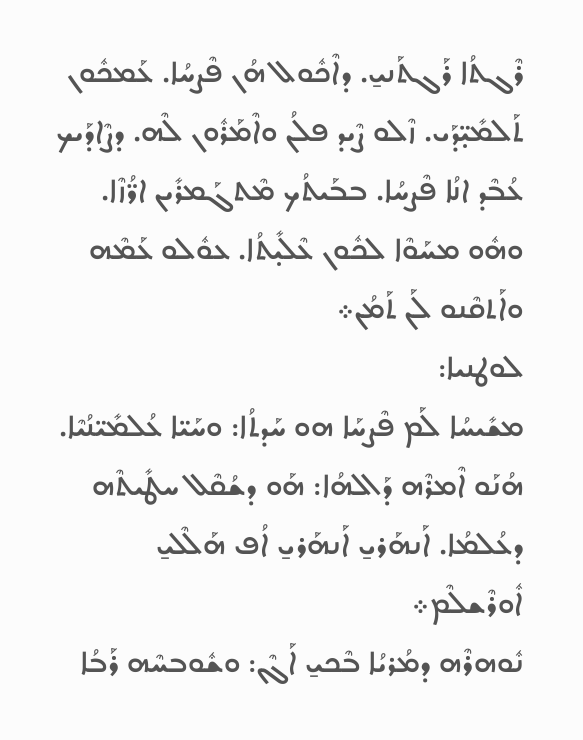ܪܶܓܬܳܐ ܪܰܓܬܰܢܝ̱. ܕܐܶܟܽܘܠ ܗܳܢ ܦܶܨܚܳܐ. ܥܰܡܟܽܘܢ ܬܰܠܡܺܝ̣̈ܕܰܝ. ܙܶܠܘ ܨܶܝܕ ܦܠܳܢ ܘܐܶܡܰܪܽܘܢ ܠܶܗ. ܕܨܶܐܕܰܝܟ ܥܳܒܶܕ ܐܢܳܐ ܦܶܨܚܳܐ. ܒܒܰܝܬܳܟ ܡܶܬܓܰܡܪܺܝܢ ܐܪ̈ܳܙܶܐ. ܘܗܽܘ ܡܚܰܘܶܐ ܠܟܽܘܢ ܥܶܠܺܝ̣ܬܳܐ. ܥܘܽܠܘ ܥܰܡܶܗ ܘܐܰܬܩܶܢܘ ܠܰܢ ܬܰܡܳܢ܀
ܠܘܛܢܝܐ:
ܡܫܺܝܚܳܐ ܠܰܡ ܦܶܨܚܰܐ ܗܘ ܚܰܕܬܳܐ: ܘܚܰܝ̈ܐ ܥܳܠܡܺܝ̈ܢܳܝܶܐ. ܗܳܢܰܘ ܐܶܡܪܶܗ ܕܰܐܠܗܳܐ: ܗܰܘ ܕܫܳܩܶܠ ܚܛܺܝܬܶܗ ܕܥܳܠܡܳܐ. ܐܰܢܗܰܪܝ̱ ܐܰܢܗܰܪܝ̱ ܐܳܦ ܗܰܠܶܠܝ̱ ܐܽܘܪܶܫܠܶܡ܀
ܢܽܘܗܪܶܗ ܕܡܳܪܝܳܐ ܒܶܟܝ̱ ܐܰܓܶܢ: ܘܫܽܘܒܚܶܗ ܪܰܒܳܐ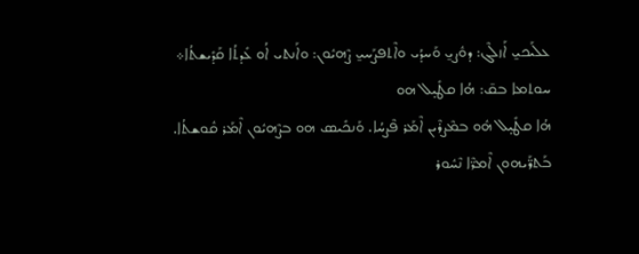ܥܠܰܝܟܝ̱ ܐܰܙܠܶܓ: ܕܘܽܨܝ̱ ܘܰܚܕܳܝ ܘܐܶܬܦܨܰܚܝ̱ ܨܶܗܝܽܘܢ: ܘܐܰܢܬܝ ܐܳܘ ܥܺܕܬܳܐ ܩܰܕܺܝܫܬܳܐ܀
ܚܘܬܡܐ ܒܩ̄: ܗܳܐ ܩܛܺܝ̣ܠ ܗܘ
ܗܳܐ ܩܛܺܝ̣ܠ ܗܽܘ ܒܡܶܨܪܶܝܢ ܐܶܡܰܪ ܦܶܨܚܳܐ. ܘܰܢܟܺܝܣ ܗܘ ܒܨܶܗܝܽܘܢ ܐܶܡܰܪ ܩܽܘܫܬܳܐ. ܒܰܬܪ̈ܰܝܗܘܢ ܐܶܡܪ̈ܶܐ ܢܶܚܽܘܪ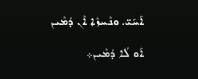ܐܰܚܰܝ̈. ܘܢܶܚܙܶܐ ܐܶܢ ܕܳܡܶܝܢ ܐܰܘ ܠܳܐ ܕܳܡܶܝܢ܀